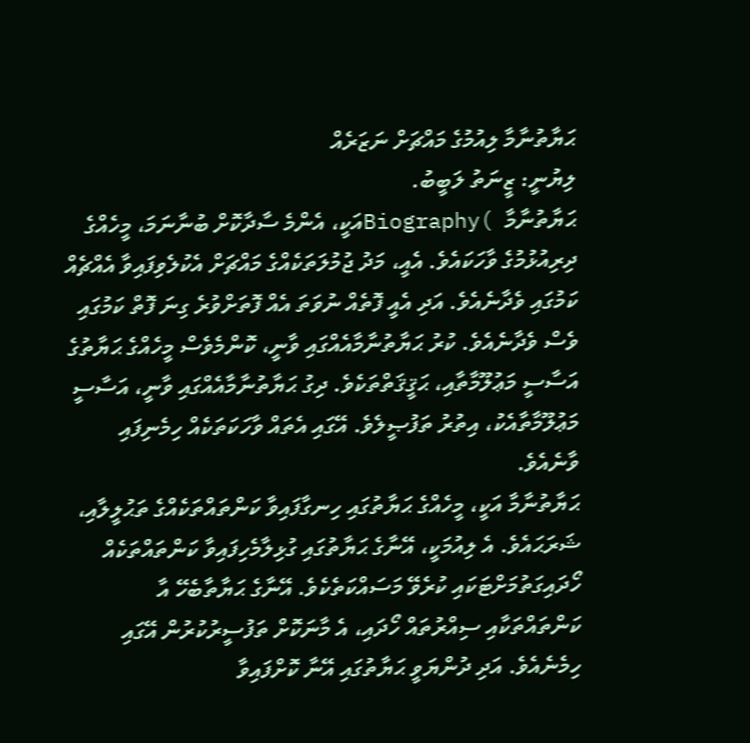ޙަޔާތުނާމާ ލިއުމުގެ މައްޗަށް ނަޒަރެއް
ލިޔުނީ: ޒީނަތު ލަބީބު.
ޙަޔާތުނާމާ  )Biographyއަކީ، އެންމެ ސާދާކޮށް ބުނާނަމަ، މީހެއްގެ ދިރިއުޅުމުގެ ވާހަކައެވެ. އެއީ، މަދު ޖުމުލަތަކެއްގެ މައްޗަށް އެކުލެވިފައިވާ އެއްޗެއް ކަމުގައި ވެދާނެއެވެ. އަދި އެއީ ފޮތެއް ނުވަތަ އެއް ފޮތަށްވުރެ ގިނަ ފޮތް ކަމުގައި ވެސް ވެދާނެއެވެ. ކުރު ޙަޔާތުނާމާއެއްގައި ވާނީ، ކޮންމެވެސް މީހެއްގެ ޙަޔާތުގެ އަސާސީ މަޢުލޫމާތާއި، ޙަޤީޤަތްތަކެވެ. ދިގު ޙަޔާތުނާމާއެއްގައި ވާނީ، އަސާސީ މަޢުލޫމާތާއެކު، އިތުރު ތަފުޞީލެވެ. އޭގައި އެތައް ވާހަކަތަކެއް ހިމެނިފައި ވާނެއެވެ.
ޙަޔާތުނާމާ އަކީ، މީހެއްގެ ޙަޔާތުގައި ހިނގާފައިވާ ކަންތައްތަކެއްގެ ތަޙުލީލާއި، ޝަރަޙައެވެ. އެ ލިއުމަކީ، އޭނާގެ ޙަޔާތުގައި ގުޅިލާމެހިފައިވާ ކަންތައްތަކެއް ހޯދައިގަތުމަށްޓަކައި ކުރެވޭ މަސައްކަތެކެވެ. އޭނާގެ ޙަޔާތާބެހޭ އާ ކަންތައްތަކާއި ސިއްރުތައް ހޯދައި، އެ މާނަކޮށް ތަފުސީރުކުރުން އޭގައި ހިމެނެއެވެ. އަދި ދުންޔަވީ ޙަޔާތުގައި އޭނާ ކޮށްފައިވާ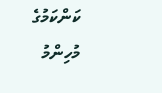ކަންކަމުގެ މުހިންމު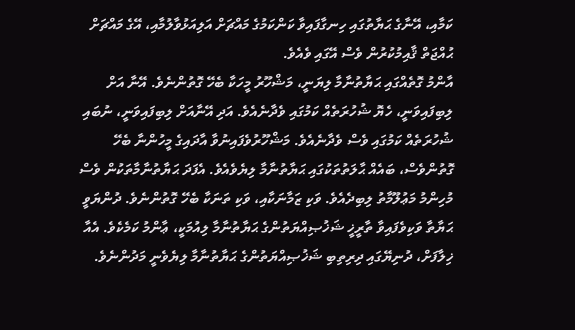ކަމާއި، އޭނާގެ ޙަޔާތުގައި ހިނގާފައިވާ ކަންކަމުގެ މައްޗަށް އަލިއަޅުވާލުމާއި، އޭގެ މައްޗަށް ޙުއްޖަތް ޤާއިމުކުރުން ވެސް އޭގައި ވެއެވެ.
އާންމު ގޮތެއްގައި ޙަޔާތުނާމާ ލިޔަނީ، މަޝްހޫރު މީހަކާ ބެހޭ ގޮތުންނެވެ. އޭނާ އަށް ލިބިފައިވަނީ، ހެޔޮ ޝުހުރަތެއް ކަމުގައި ވެދާނެއެވެ. އަދި އޭނާއަށް ލިބިފައިވަނީ، ނުބައި ޝުހުރަތެއް ކަމުގައި ވެސް ވެދާނެއެވެ. މަޝްހޫރުވެފައިނުވާ އާދައިގެ މީހުންނާ ބެހޭ ގޮތުންވެސް، ބައެއް ޙާލަތުތަކުގައި ޙަޔާތުނާމާ ލިޔެވެއެވެ. އެފަދަ ޙަޔާތުނާމާތަކުން ވެސް މުހިންމު މަޢުލޫމާތު ލިބިދެއެވެ. ވަކި ޒަމާނަކާއި، ވަކި ތަނަކާ ބެހޭ ގޮތުންނެވެ. ދުންޔަވީ ޙަޔާތާ ވަކިވެފައިވާ ތާރީޚީ ޝަޚުޞިއްޔަތުންގެ ޙަޔާތުނާމާ ލިއުމަކީ، ޢާންމު ކަމެކެވެ. އެއާ ޚިލާފަށް، ދުނިޔޭގައި ދިރިތިބި ޝަޚުޞިއްޔަތުންގެ ޙަޔާތުނާމާ ލިޔެވެނީ މަދުންނެވެ.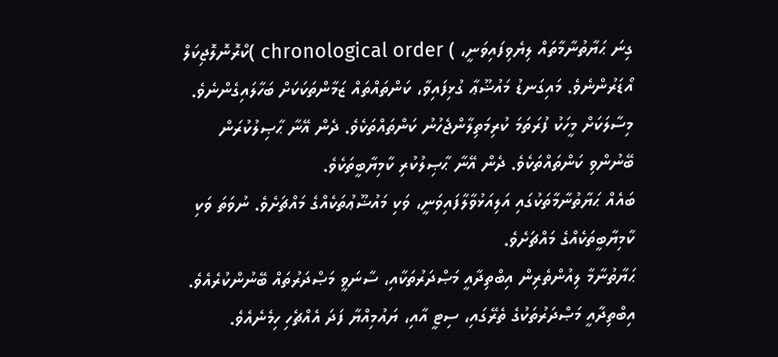ގިނަ ޙަޔާތުނާމާތައް ލިޔެވިފައިވަނީ، ) chronological order )ކްރޮނޮލޮޖިކަލް އޯޑަރުންނެވެ. މައިގަނޑު މައުޟޫޢާ ގުޅިފައިވާ، ކަންތައްތައް ޒަމާންތަކަކަށް ބަހާލައިގެންނެވެ. މިސާލަކަށް މީހަކު ފުރަތަމަ ކުރިމަތިލާންޖެހުނު ކަންތައްތަކެވެ. ދެން އޭނާ ޙާޞިލުކުރަން ބޭނުންވި ކަންތައްތަކެވެ. ދެން އޭނާ ޙާޞިލުކުރި ކާމިޔާބީތަކެވެ.
ބައެއް ޙަޔާތުނާމާތަކުގައި އަލިއަޅުވާލާފައިވަނީ، ވަކި މައުޟޫޢުތަކެއްގެ މައްޗަށެވެ. ނުވަތަ ވަކި ކާމިޔާބީތަކެއްގެ މައްޗަށެވެ.
ޙަޔާތުނާމާ ލިއުންތެރިން އިބްތިދާއީ މަޞްދަރުތަކާއި، ސާނަވީ މަޞްދަރުތައް ބޭނުންކުރެއެވެ. އިބްތިދާއީ މަޞްދަރުތަކުގެ ތެރޭގައި، ސިޓީ އާއި، ޔައުމިއްޔާ ފަދަ އެއްޗެހި ހިމެނެއެވެ.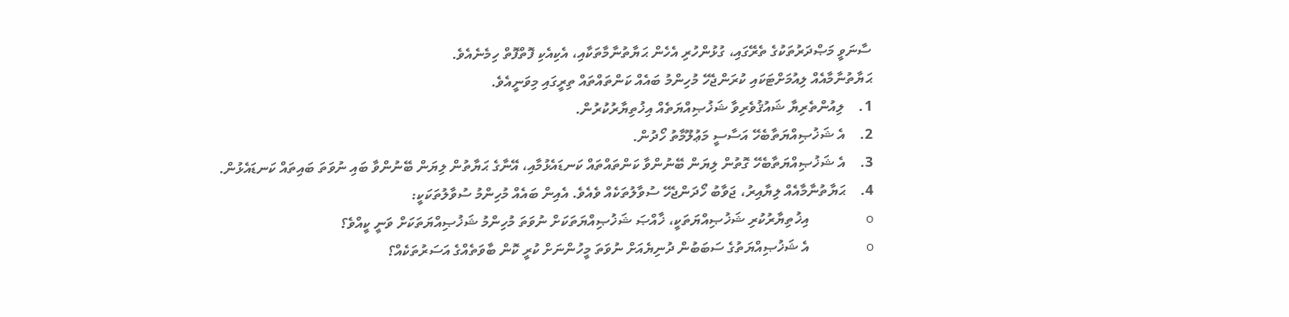ސާނަވީ މަޞްދަރުތަކުގެ ތެރޭގައި، ގުޅުންހުރި އެހެން ޙަޔާތުނާމާތަކާއި، އެކިއެކި ފޮތްފޮތް ހިމެނެއެވެ.
ޙަޔާތުނާމާއެއް ލިއުމަށްޓަކައި ކުރަންޖެހޭ މުހިންމު ބައެއް ކަންތައްތައް ތިރީގައި މިވަނީއެވެ.
1.    ލިއުންތެރިޔާ ޝައުޤުވެރިވާ ޝަޚުޞިއްޔަތެއް އިޚުތިޔާރުކުރުން.
2.    އެ ޝަޚުޞިއްޔަތާބެހޭ އަސާސީ މަޢުލޫމާތު ހޯދުން.
3.    އެ ޝަޚުޞިއްޔަތާބެހޭ ގޮތުން ލިޔަން ބޭނުންވާ ކަންތައްތައް ކަނޑައެޅުމާއި، އޭނާގެ ޙަޔާތުން ލިޔަން ބޭނުންވާ ބައި ނުވަތަ ބައިތައް ކަނޑައެޅުން.
4.    ޙަޔާތުނާމާއެއް ލިޔާއިރު، ޖަވާބު ހޯދަންޖެހޭ ސުވާލުތަކެއް ވެއެވެ. އެއިން ބައެއް މުހިންމު ސުވާލުތަކަކީ:
o       އިޚުތިޔާރުކުރި ޝަޚުޞިއްޔަތަކީ، ޚާއްޞަ ޝަޚުޞިއްޔަތަކަށް ނުވަތަ މުހިންމު ޝަޚުޞިއްޔަތަކަށް ވަނީ ކީއްވެ؟
o       އެ ޝަޚުޞިއްޔަތުގެ ސަބަބުން ދުނިޔެއަށް ނުވަތަ މީހުންނަށް ކުރީ ކޮން ބާވަތެއްގެ އަސަރުތަކެއް؟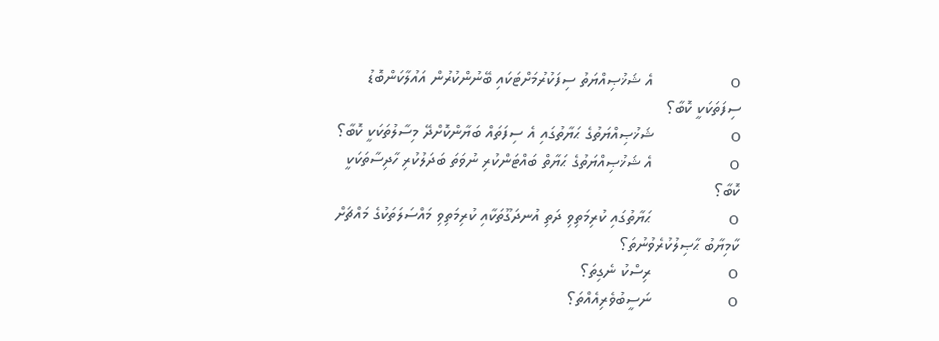o       އެ ޝަޚުޞިއްޔަތު ސިފަކުރުމަށްޓަކައި ބޭނުންކުރުން އައުލާކަންބޮޑު ސިފަތަކަކީ ކޮބާ؟
o       ޝަޚުޞިއްޔަތުގެ ޙަޔާތުގައި އެ ސިފަތައް ބަޔާންކޮށްދޭ މިސާލުތަކަކީ ކޮބާ؟
o       އެ ޝަޚުޞިއްޔަތުގެ ޙަޔާތް ބައްޓަންކުރި ނުވަތަ ބަދަލުކުރި ހާދިސާތަކަކީ ކޮބާ؟
o       ޙަޔާތުގައި ކުރިމަތިވި ދަތި އުނދަގޫތަކާއި ކުރިމަތިވި މައްސަލަތަކުގެ މައްޗަށް ކާމިޔާބު ޙާޞިލުކުރެވުނުތަ؟
o       ރިސްކު ނެގިތަ؟
o       ނަސީބުވެރިއެއްތަ؟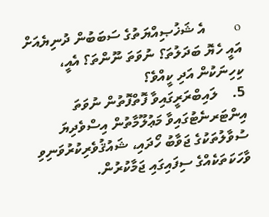o       އެ ޝަޚުޞިއްޔަތުގެ ސަބަބުން ދުނިޔެއަށް އައީ ހެޔޮ ބަދަލުތަ؟ ނުވަތަ ނޫންތަ؟ އެއީ، ކިހިނަކުން އަދި ކީއްވެ؟
5.    ލައިބްރަރީގައިވާ ފޮތްފޮތުން ނުވަތަ އިންޓަރނެޓުގައިވާ މަޢުލޫމާތުން އިސްވެދިޔަ ސުވާލުތަކުގެ ޖަވާބު ހޯދައި، ޝައުޤުވެރިކުރުވަނިވި ވާހަކަތަކެއްގެ ސިފައިގައި ޖަމާކުރުން.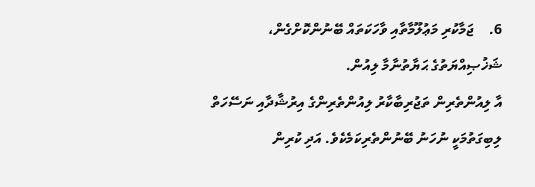6.    ޖަމާކުރި މަޢުލޫމާތާއި ވާހަކަތައް ބޭނުންކޮށްގެން، ޝަޚުޞިއްޔަތުގެ ޙަޔާތުނާމާ ލިއުން.
އާ ލިއުންތެރިން ތަޖުރިބާކާރު ލިއުންތެރިންގެ އިރުޝާދާއި ނަސޭހަތް ލިބިގަތުމަކީ ނުހަނު ބޭނުންތެރިކަމެކެވެ. އަދި ކުރިން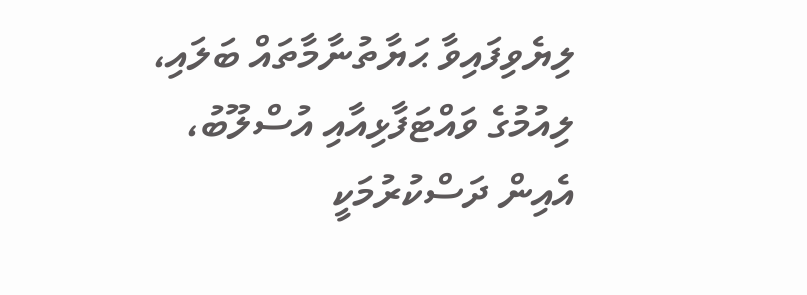ލިޔެވިފައިވާ ޙަޔާތުނާމާތައް ބަލައި، ލިއުމުގެ ވައްޓަފާޅިއާއި އުސްލޫބު، އެއިން ދަސްކުރުމަކީ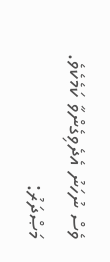ވެސް ނުހަނު އެދެވިގެންވާ ކަމެކެވެ.
މަޞްދަރު: